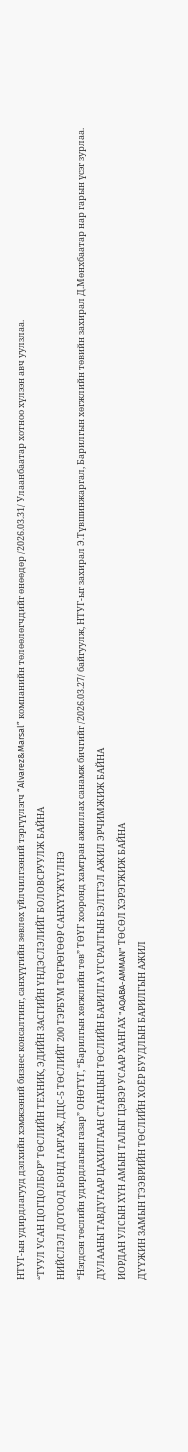НТУГ-ын удирдлагууд дэлхийн хэмжээний бизнес консалтинг, санхүүгийн зөвлөх үйлчилгээний тэргүүлэгч “Alvarez&Marsal” компанийн төлөөлөгчдийг өнөөдөр /2026.03.31/ Улаанбаатар хотноо хүлээн авч уулзлаа.
“ТУУЛ УСАН ЦОГЦОЛБОР” ТӨСЛИЙН ТЕХНИК, ЭДИЙН ЗАСГИЙН ҮНДЭСЛЭЛИЙГ БОЛОВСРУУЛЖ БАЙНА
НИЙСЛЭЛ ДОТООД БОНД ГАРГАЖ, ДЦС-5 ТӨСЛИЙГ 200 ТЭРБУМ ТӨГРӨГӨӨР САНХҮҮЖҮҮЛНЭ
“Нэгдсэн төслийн удирдлагын газар” ОНӨТҮГ, “Барилгын хөгжлийн төв” ТӨҮГ хооронд хамтран ажиллах санамж бичгийг /2026.03.27/ байгуулж, НТУГ-ыг захирал Э.Түвшинжаргал, Барилгын хөгжлийн төвийн захирал Д.Мөнхбаатар нар гарын үсэг зурлаа.
ДУЛААНЫ ТАВДУГААР ЦАХИЛГААН СТАНЦЫН ТӨСЛИЙН БАРИЛГА УГСРАЛТЫН БЭЛТГЭЛ АЖИЛ ЭРЧИМЖИЖ БАЙНА
ИОРДАН УЛСЫН ХҮН АМЫН ТАЛЫГ ЦЭВЭР УСААР ХАНГАХ "AQABA-AMMAN" ТӨСӨЛ ХЭРЭГЖИЖ БАЙНА
ДҮҮЖИН ЗАМЫН ТЭЭВРИЙН ТӨСЛИЙН ХОЁР БУУДЛЫН БАРИЛГЫН АЖИЛ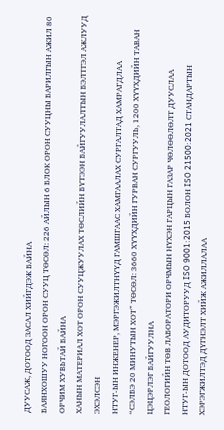ДУУСАЖ, ДОТООД ЗАСАЛ ХИЙГДЭЖ БАЙНА
БАЯНХОШУУ НОГООН ОРОН СУУЦ ТӨСӨЛ: 226 АЙЛЫН 6 БЛОК ОРОН СУУЦНЫ БАРИЛГЫН АЖИЛ 80 ОРЧИМ ХУВЬТАЙ БАЙНА
ХАНЫН МАТЕРИАЛ ХОТ ОРОН СУУЦЖУУЛАХ ТӨСЛИЙН БҮТЭЭН БАЙГУУЛАЛТЫН БЭЛТГЭЛ АЖЛУУД ЭХЭЛСЭН
НТУГ-ЫН ИНЖЕНЕР, МЭРГЭЖИЛТНҮҮД ГАМШГААС ХАМГААЛАХ СУРГАЛТАД ХАМРАГДЛАА
“СЭЛБЭ 20 МИНУТЫН ХОТ” ТӨСӨЛ: 3660 ХҮҮХДИЙН ГУРВАН СУРГУУЛЬ, 1200 ХҮҮХДИЙН ТАВАН ЦЭЦЭРЛЭГ БАЙГУУЛНА
ГЕОЛОГИЙН ТӨВ ЛАБОРАТОРИ ОРЧМЫН НҮХЭН ГАРЦЫН ГАЗАР ЧӨЛӨӨЛӨЛТ ДУУСЛАА
НТУГ-ЫН ДОТООД АУДИТОРУУД ISO 9001:2015 БОЛОН ISO 21500:2021 СТАНДАРТЫН ХЭРЭГЖИЛТЭД ДҮГНЭЛТ ХИЙЖ АЖИЛЛАЛАА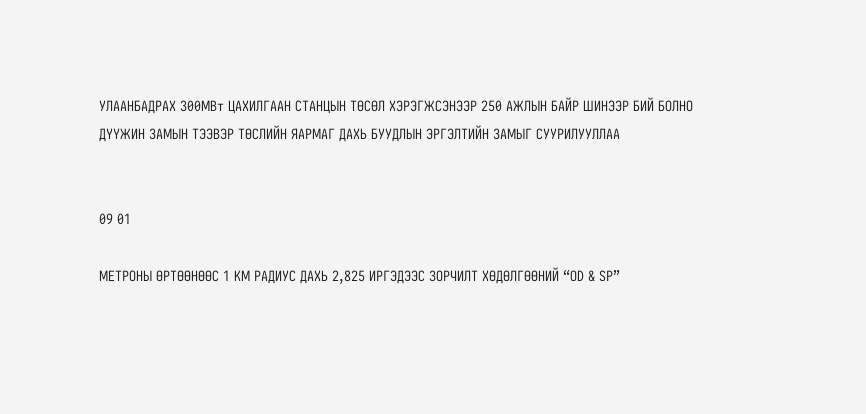УЛААНБАДРАХ 300МВт ЦАХИЛГААН СТАНЦЫН ТӨСӨЛ ХЭРЭГЖСЭНЭЭР 250 АЖЛЫН БАЙР ШИНЭЭР БИЙ БОЛНО
ДҮҮЖИН ЗАМЫН ТЭЭВЭР ТӨСЛИЙН ЯАРМАГ ДАХЬ БУУДЛЫН ЭРГЭЛТИЙН ЗАМЫГ СУУРИЛУУЛЛАА


09 01

МЕТРОНЫ ӨРТӨӨНӨӨС 1 КМ РАДИУС ДАХЬ 2,825 ИРГЭДЭЭС ЗОРЧИЛТ ХӨДӨЛГӨӨНИЙ “OD & SP”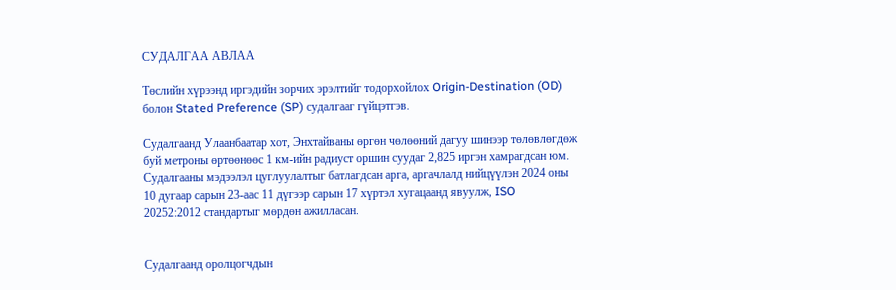СУДАЛГАА АВЛАА

Төслийн хүрээнд иргэдийн зорчих эрэлтийг тодорхойлох Origin-Destination (OD) болон Stated Preference (SP) судалгааг гүйцэтгэв.

Судалгаанд Улаанбаатар хот, Энхтайваны өргөн чөлөөний дагуу шинээр төлөвлөгдөж буй метроны өртөөнөөс 1 км-ийн радиуст оршин суудаг 2,825 иргэн хамрагдсан юм. Судалгааны мэдээлэл цуглуулалтыг батлагдсан арга, аргачлалд нийцүүлэн 2024 оны 10 дугаар сарын 23-аас 11 дүгээр сарын 17 хүртэл хугацаанд явуулж, ISO 20252:2012 стандартыг мөрдөн ажилласан.


Судалгаанд оролцогчдын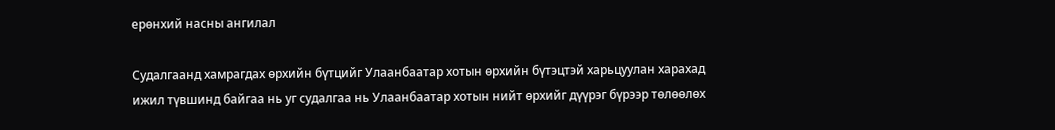ерөнхий насны ангилал

Судалгаанд хамрагдах өрхийн бүтцийг Улаанбаатар хотын өрхийн бүтэцтэй харьцуулан харахад ижил түвшинд байгаа нь уг судалгаа нь Улаанбаатар хотын нийт өрхийг дүүрэг бүрээр төлөөлөх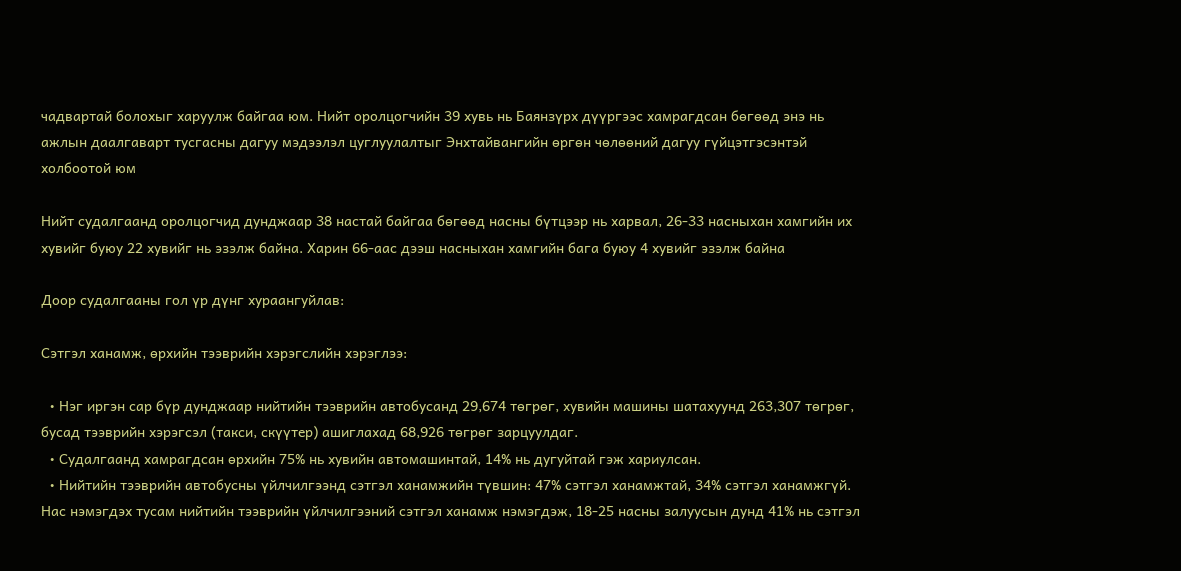чадвартай болохыг харуулж байгаа юм. Нийт оролцогчийн 39 хувь нь Баянзүрх дүүргээс хамрагдсан бөгөөд энэ нь ажлын даалгаварт тусгасны дагуу мэдээлэл цуглуулалтыг Энхтайвангийн өргөн чөлөөний дагуу гүйцэтгэсэнтэй холбоотой юм

Нийт судалгаанд оролцогчид дунджаар 38 настай байгаа бөгөөд насны бүтцээр нь харвал, 26-33 насныхан хамгийн их хувийг буюу 22 хувийг нь эзэлж байна. Харин 66-аас дээш насныхан хамгийн бага буюу 4 хувийг эзэлж байна

Доор судалгааны гол үр дүнг хураангуйлав:

Сэтгэл ханамж, өрхийн тээврийн хэрэгслийн хэрэглээ:

  • Нэг иргэн сар бүр дунджаар нийтийн тээврийн автобусанд 29,674 төгрөг, хувийн машины шатахуунд 263,307 төгрөг, бусад тээврийн хэрэгсэл (такси, скүүтер) ашиглахад 68,926 төгрөг зарцуулдаг.
  • Судалгаанд хамрагдсан өрхийн 75% нь хувийн автомашинтай, 14% нь дугуйтай гэж хариулсан.
  • Нийтийн тээврийн автобусны үйлчилгээнд сэтгэл ханамжийн түвшин: 47% сэтгэл ханамжтай, 34% сэтгэл ханамжгүй. Нас нэмэгдэх тусам нийтийн тээврийн үйлчилгээний сэтгэл ханамж нэмэгдэж, 18-25 насны залуусын дунд 41% нь сэтгэл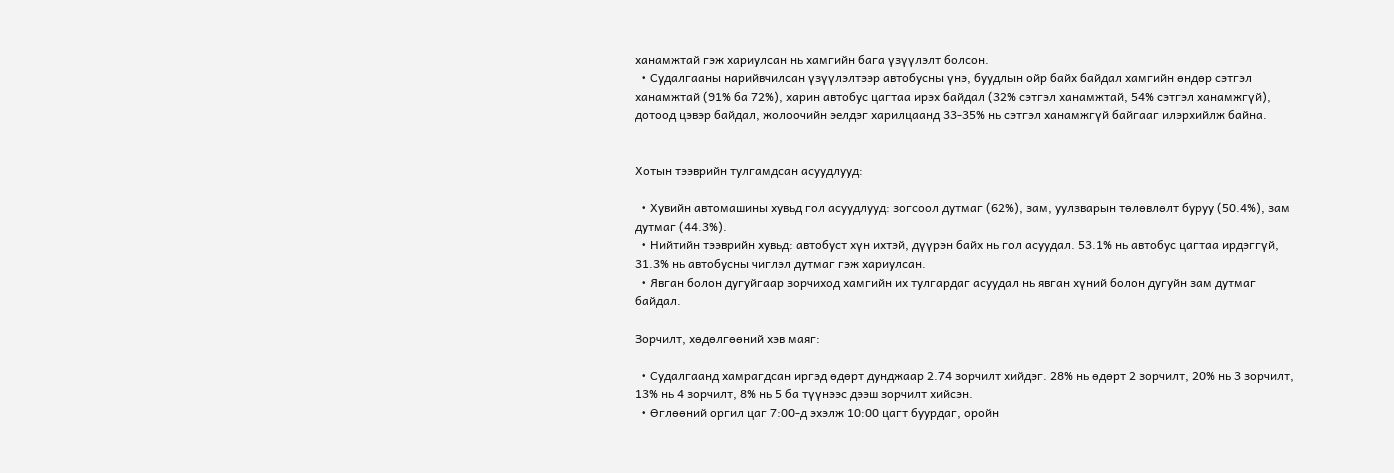ханамжтай гэж хариулсан нь хамгийн бага үзүүлэлт болсон.
  • Судалгааны нарийвчилсан үзүүлэлтээр автобусны үнэ, буудлын ойр байх байдал хамгийн өндөр сэтгэл ханамжтай (91% ба 72%), харин автобус цагтаа ирэх байдал (32% сэтгэл ханамжтай, 54% сэтгэл ханамжгүй), дотоод цэвэр байдал, жолоочийн эелдэг харилцаанд 33-35% нь сэтгэл ханамжгүй байгааг илэрхийлж байна.


Хотын тээврийн тулгамдсан асуудлууд:

  • Хувийн автомашины хувьд гол асуудлууд: зогсоол дутмаг (62%), зам, уулзварын төлөвлөлт буруу (50.4%), зам дутмаг (44.3%).
  • Нийтийн тээврийн хувьд: автобуст хүн ихтэй, дүүрэн байх нь гол асуудал. 53.1% нь автобус цагтаа ирдэггүй, 31.3% нь автобусны чиглэл дутмаг гэж хариулсан.
  • Явган болон дугуйгаар зорчиход хамгийн их тулгардаг асуудал нь явган хүний болон дугуйн зам дутмаг байдал.

Зорчилт, хөдөлгөөний хэв маяг:

  • Судалгаанд хамрагдсан иргэд өдөрт дунджаар 2.74 зорчилт хийдэг. 28% нь өдөрт 2 зорчилт, 20% нь 3 зорчилт, 13% нь 4 зорчилт, 8% нь 5 ба түүнээс дээш зорчилт хийсэн.
  • Өглөөний оргил цаг 7:00-д эхэлж 10:00 цагт буурдаг, оройн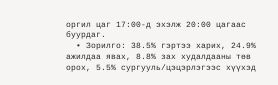оргил цаг 17:00-д эхэлж 20:00 цагаас буурдаг.
  • Зорилго: 38.5% гэртээ харих, 24.9% ажилдаа явах, 8.8% зах худалдааны төв орох, 5.5% сургууль/цэцэрлэгээс хүүхэд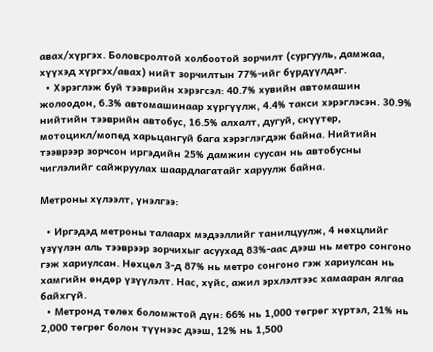авах/хүргэх. Боловсролтой холбоотой зорчилт (сургууль, дамжаа, хүүхэд хүргэх/авах) нийт зорчилтын 77%-ийг бүрдүүлдэг.
  • Хэрэглэж буй тээврийн хэрэгсэл: 40.7% хувийн автомашин жолоодон, 6.3% автомашинаар хүргүүлж, 4.4% такси хэрэглэсэн. 30.9% нийтийн тээврийн автобус, 16.5% алхалт, дугуй, скүүтер, мотоцикл/мопед харьцангуй бага хэрэглэгдэж байна. Нийтийн тээврээр зорчсон иргэдийн 25% дамжин суусан нь автобусны чиглэлийг сайжруулах шаардлагатайг харуулж байна.

Метроны хүлээлт, үнэлгээ:

  • Иргэдэд метроны талаарх мэдээллийг танилцуулж, 4 нөхцлийг үзүүлэн аль тээврээр зорчихыг асуухад 83%-аас дээш нь метро сонгоно гэж хариулсан. Нөхцөл 3-д 87% нь метро сонгоно гэж хариулсан нь хамгийн өндөр үзүүлэлт. Нас, хүйс, ажил эрхлэлтээс хамааран ялгаа байхгүй.
  • Метронд төлөх боломжтой дүн: 66% нь 1,000 төгрөг хүртэл, 21% нь 2,000 төгрөг болон түүнээс дээш, 12% нь 1,500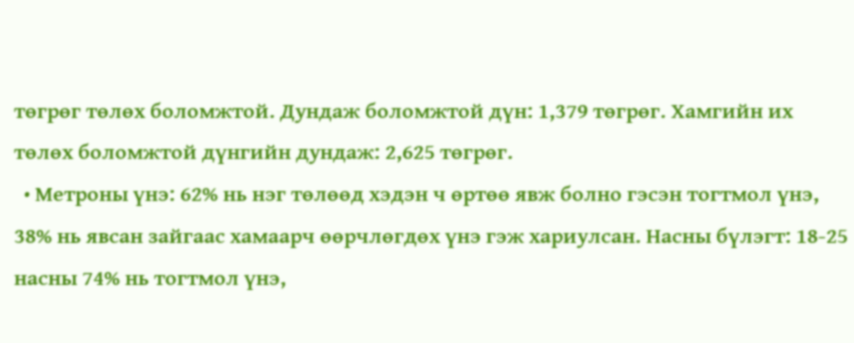төгрөг төлөх боломжтой. Дундаж боломжтой дүн: 1,379 төгрөг. Хамгийн их төлөх боломжтой дүнгийн дундаж: 2,625 төгрөг.
  • Метроны үнэ: 62% нь нэг төлөөд хэдэн ч өртөө явж болно гэсэн тогтмол үнэ, 38% нь явсан зайгаас хамаарч өөрчлөгдөх үнэ гэж хариулсан. Насны бүлэгт: 18-25 насны 74% нь тогтмол үнэ,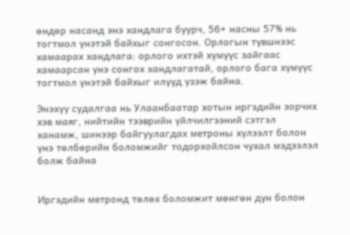өндөр насанд энэ хандлага буурч, 56+ насны 57% нь тогтмол үнэтэй байхыг сонгосон. Орлогын түвшнээс хамаарах хандлага: орлого ихтэй хүмүүс зайгаас хамаарсан үнэ сонгох хандлагатай, орлого бага хүмүүс тогтмол үнэтэй байхыг илүүд үзэж байна.

Энэхүү судалгаа нь Улаанбаатар хотын иргэдийн зорчих хэв маяг, нийтийн тээврийн үйлчилгээний сэтгэл ханамж, шинээр байгуулагдах метроны хүлээлт болон үнэ төлбөрийн боломжийг тодорхойлсон чухал мэдээлэл болж байна


Иргэдийн метронд төлөх боломжит мөнгөн дүн болон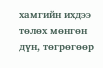хамгийн ихдээ төлөх мөнгөн дүн, төгрөгөөр